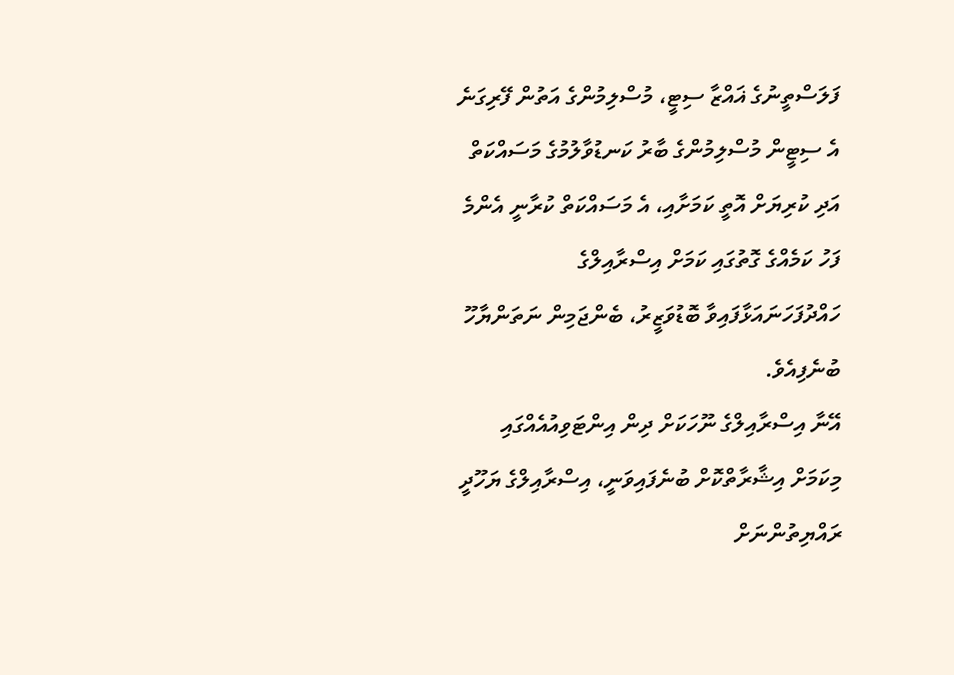ފަލަސްތީނުގެ ޣައްޒާ ސިޓީ، މުސްލިމުންގެ އަތުން ފޭރިގަނެ އެ ސިޓީން މުސްލިމުންގެ ބާރު ކަނޑުވާލުމުގެ މަސައްކަތް އަދި ކުރިޔަށް އޮތީ ކަމަށާއި، އެ މަސައްކަތް ކުރާނީ އެންމެ ފަހު ކަމެއްގެ ގޮތުގައި ކަމަށް އިސްރާއިލްގެ ހައްދުފަހަނައަޅާފައިވާ ބޮޑުވަޒީރު، ބެންޖަމިން ނަތަންޔާހޫ ބުނެފިއެވެ.
އޭނާ އިސްރާއިލްގެ ނޫހަކަށް ދިން އިންޓަވިއުއެއްގައި މިކަމަށް އިޝާރާތްކޮށް ބުނެފައިވަނީ، އިސްރާއިލްގެ ޔަހޫދީ ރައްޔިތުންނަށް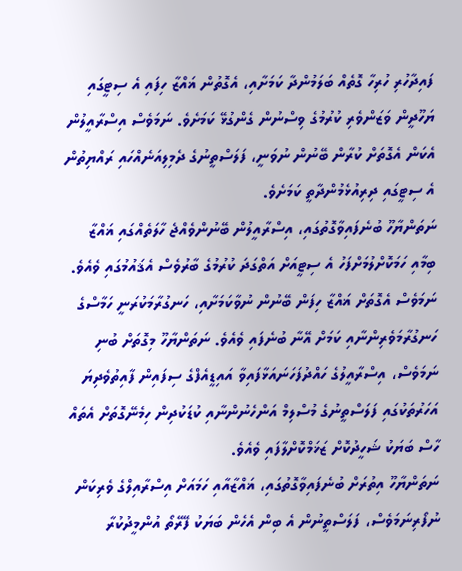ފައިދާހުރި ހުރިހާ ގޮތެއް ބަލަމުންދާ ކަމަށާއި، އެގޮތުން ޣައްޒާ ހިފައި އެ ސިޓީގައި ޔަހޫދީން ވަޒަންވެރި ކުރުމުގެ ވިސްނުން ގެންގުޅޭ ކަމަށެވެ. ނަމަވެސް އިސްރާއީލުން އެކަން އެގޮތަށް ކުރާން ބޭނުން ނުވަނީ، ފަލަސްތީނުގެ ދެމިލިއަނެއްހައި ރައްޔިތުން އެ ސިޓީގައި ދިރިއުޅެމުންދާތީ ކަމަށެވެ.
ނަތަންޔާހޫ ބުނެފައިވާގޮތުގައި، އިސްރާއީލުން ބޭނުންވެއްޖެ ހާލަތެއްގައި ޣައްޒާ ބިމާއި ހަމަކޮށްލުމަށްފަހު އެ ސިޓީއަށް އަތްގަދަ ކުރުމުގެ ބާރުވެސް އެޤައުމުގައި ވެއެވެ. ނަމަވެސް އެގޮތަށް ޣައްޒާ ހިފަން ބޭނުން ނުވާކަމަށާއި، ހަނގުރާމަކުރަނީ ހަމާސްގެ ހަނގުރާމަވެރިންނާއި ކަމަށް އޭނާ ބުނެފައި ވެއެވެ. ނަތަންޔާހޫ މިގޮތަށް ބުނި ނަމަވެސް، އިސްރާއީލުގެ ހައްދުފަހަނައަޅާފައިވާ އައިޑީއެފްގެ ސިފައިން ފާއިތުވެދިޔަ އަހަރުތަކުގައި ފަލަސްތީނުގެ މުސްލިމް އަންހެނުންނާއި ކުޑަކުދިން ހިމެނޭގޮތަށް އެތައް ހާސް ބަޔަކު ޝަހީދުކޮށް ޒަޚަމްކޮށްލާފައި ވެއެވެ.
ނަތަންޔާހޫ އިތުރަށް ބުނެފައިވާގޮތުގައި، ޣައްޒާއާއި ހަމައަށް އިސްރާއިލްގެ ވެރިކަން ނުފޯރިނަމަވެސް، ފަލަސްތީނުން އެ ބިން އެހެން ބަޔަކު ފޭރޭތޯ އުންމީދުކުރާ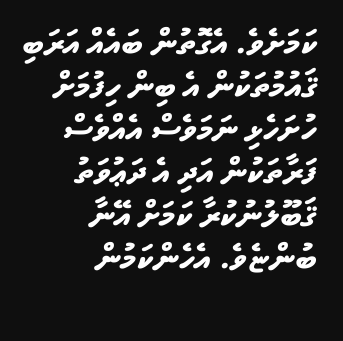ކަމަށެވެ. އެގޮތުން ބައެއް އަރަބި ޤައުމުތަކުން އެ ބިން ހިފުމަށް ހުށަހެޅި ނަމަވެސް އެއްވެސް ފަރާތަކުން އަދި އެ ދަޢުވަތު ޤަބޫލުނުކުރާ ކަމަށް އޭނާ ބުންޏެވެ. އެހެންކަމުން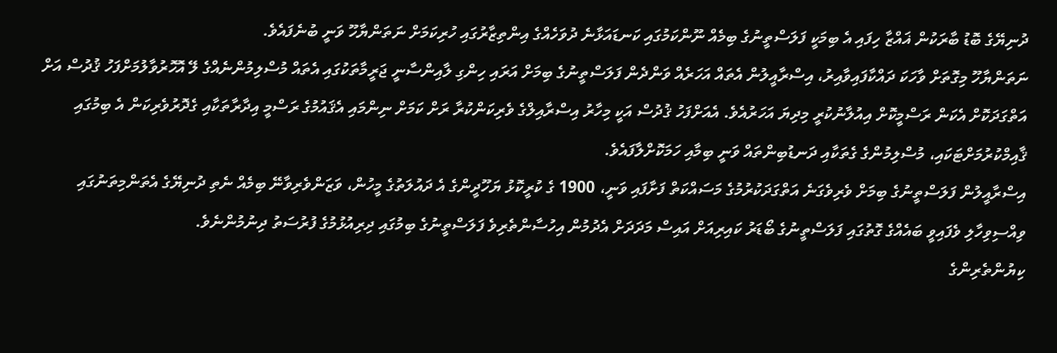ދުނިޔޭގެ ބޮޑު ބާރަކުން ޣައްޒާ ހިފައި އެ ބިމަކީ ފަލަސްތީނުގެ ބިމެއް ނޫންކަމުގައި ކަނޑައަޅާނެ ދުވަހެއްގެ އިންތިޒާރުގައި ހުރިކަމަށް ނަތަންޔާހޫ ވަނީ ބުނެފައެވެ.
ނަތަންޔާހޫ މިގޮތަށް ވާހަކަ ދައްކާފައިވާއިރު، އިސްރާއީލުން އެތައް އަހަރެއް ވަންދެން ފަލަސްތީނުގެ ބިމަށް އަރައި ހިންގި ލާއިންސާނީ ޖަރީމާތަކުގައި އެތައް މުސްލިމުންނެއްގެ ލޭ އޮހޮރުވާލުމަށްފަހު ޤުދުސް އަށް އަތްގަދަކޮށް އެކަން ރަސްމީކޮށް އިއުލާނުކުރީ މިދިޔަ އަހަރުއެވެ. އެއަށްފަހު ޤުދުސް އަކީ މިހާރު އިސްރާއިލްގެ ވެރިކަންކުރާ ރަށް ކަމަށް ނިންމައި އެޤައުމުގެ ރަސްމީ އިދާރާތަކާއި ގެދޮރުވެރިކަން އެ ބިމުގައި ޤާއިމްކުރުމަށްޓަކައި، މުސްލިމުންގެ ގެތަކާއި ދަނޑުބިންތައް ވަނީ ބިމާއި ހަމަކޮށްލާފައެވެ.
އިސްރާއީލުން ފަލަސްތީނުގެ ބިމަށް ވެރިވެގަނެ އަތްގަދަކުރުމުގެ މަސައްކަތް ފަށާފައި ވަނީ، 1900 ގެ ކުރީކޮޅު ޔަހޫދީންގެ އެ ދައުލަތުގެ މީހުން، ވަޒަންވެރިވާނޭ ބިމެއް ނެތި ދުނިޔޭގެ އެތަންމިތަނުގައި ވިއްސިވިހާލި ވެފައިވީ ބައެއްގެ ގޮތުގައި ފަލަސްތީނުގެ ބޯޑަރު ކައިރިއަށް އައިސް މަދަދަށް އެދުމުން އިހުސާންތެރިވެ ފަލަސްތީނުގެ ބިމުގައި ދިރިއުޅުމުގެ ފުރުސަތު ދިނުމުންނެވެ.
ކިޔުންތެރިންގެ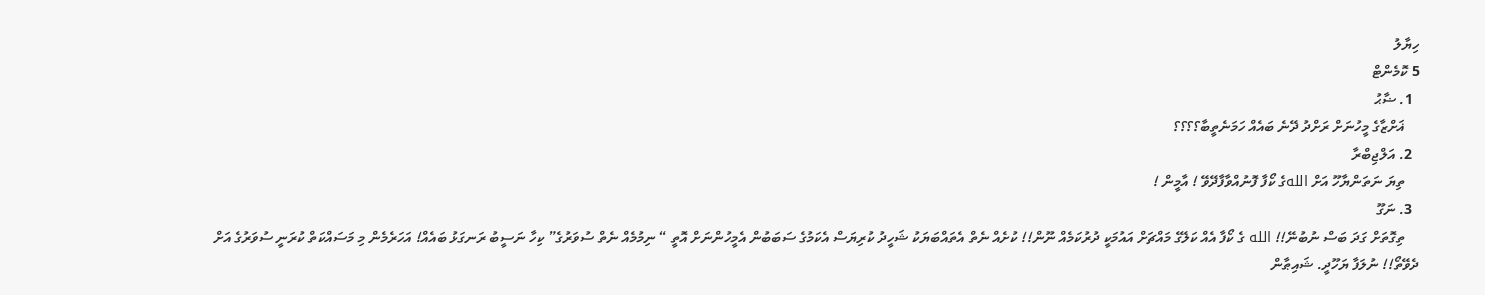ހިޔާލު
5 ކޮމެންޓް
  1. ޟާޙު
    ޣަށްޒާގެ މީހުނަށް ރަށްދު ދޭނެ ބައެއް ހަމަނެތީބާ؟؟؟؟
  2. އަލްޖިބްރާ
    ތިޔަ ނަތަންޔާހޫ އަށް اللهގެ ކޯފާ ފޮނުއްވާފާދޭވޭ ! އާމީން !
  3. ނަގޫ
    ތިގޮތަށް ގަދަ ބަސް ނުބުނޭ!! الله ގެ ކޯފާ އެއް ކަލޭގެ މައްޗަށް އައުމަކީ ދުރުކަމެއް ނޫން!! ކުށެއް ނެތް އެތައްބަޔަކު ޝަހީދު ކުރިޔަސް އެކަމުގެ ސަބަބުން އެމީހުންނަށް އޮތީ “ ނިމުމެއް ނެތް ސުވަރުގެ” ކިހާ ނަސީބު ރަނގަޅު ބައެއް! އަހަރެމެން މި މަސައްކަތް ކުރަނީ ސުވަރުގެ އަށް ދެވޭތޯ!! ނުލަފާ ޔަހޫދީ. ޝައިޠާން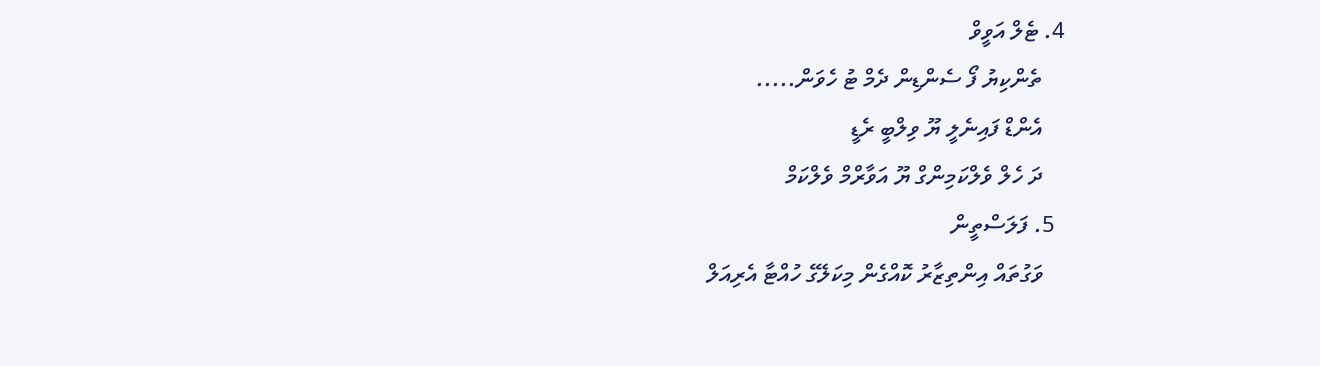4. ޓެލް އަވީވް
    ތެންކިޔު ފޯ ސެންޑިން ދެމް ޓު ހެވަން.....
    އެންޑް ފައިނެލީ ޔޫ ވިލްބީ ރެޑީ
    ދަ ހެލް ވެލްކަމިންގް ޔޫ އަވާރްމް ވެލްކަމް
  5. ފަލަސްތީން
    ވަގުތައް އިންތިޒާރު ކޮއްގެން މިކަލޭގެ ހުއްޓާ އެރިއަލް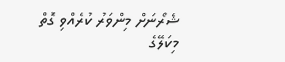ޝެރޯނަށް މިންވަރު ކުރެއްވި ގޮތް މިކަލޭގެ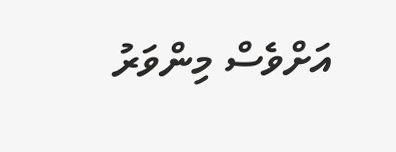އަށްވެސް މިންވަރު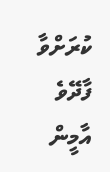ކުރަށްވާ ފާދޭވެ އާމީން